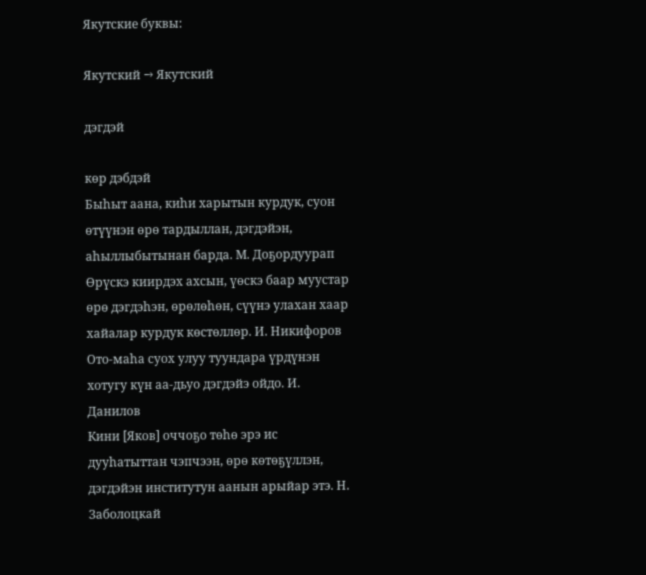Якутские буквы:

Якутский → Якутский

дэгдэй

көр дэбдэй
Быһыт аана, киһи харытын курдук, суон өтүүнэн өрө тардыллан, дэгдэйэн, аһыллыбытынан барда. М. Доҕордуурап
Өрүскэ киирдэх ахсын, үөскэ баар муустар өрө дэгдэһэн, өрөлөһөн, сүүнэ улахан хаар хайалар курдук көстөллөр. И. Никифоров
Ото-маһа суох улуу туундара үрдүнэн хотугу күн аа-дьуо дэгдэйэ ойдо. И. Данилов
Кини [Яков] оччоҕо төһө эрэ ис дууһатыттан чэпчээн, өрө көтөҕүллэн, дэгдэйэн институтун аанын арыйар этэ. Н. Заболоцкай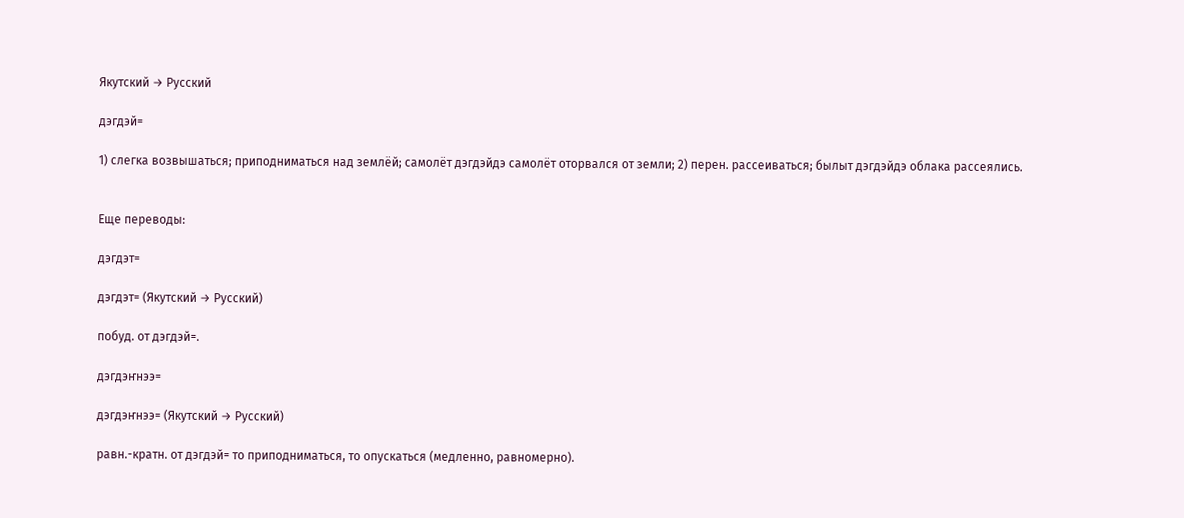Якутский → Русский

дэгдэй=

1) слегка возвышаться; приподниматься над землёй; самолёт дэгдэйдэ самолёт оторвался от земли; 2) перен. рассеиваться; былыт дэгдэйдэ облака рассеялись.


Еще переводы:

дэгдэт=

дэгдэт= (Якутский → Русский)

побуд. от дэгдэй=.

дэгдэҥнээ=

дэгдэҥнээ= (Якутский → Русский)

равн.-кратн. от дэгдэй= то приподниматься, то опускаться (медленно, равномерно).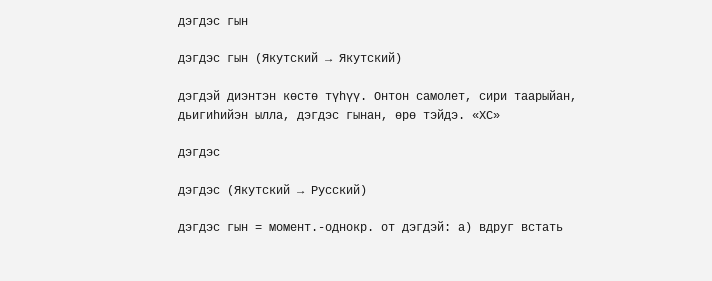дэгдэс гын

дэгдэс гын (Якутский → Якутский)

дэгдэй диэнтэн көстө түһүү. Онтон самолет, сири таарыйан, дьигиһийэн ылла, дэгдэс гынан, өрө тэйдэ. «ХС»

дэгдэс

дэгдэс (Якутский → Русский)

дэгдэс гын = момент.-однокр. от дэгдэй: а) вдруг встать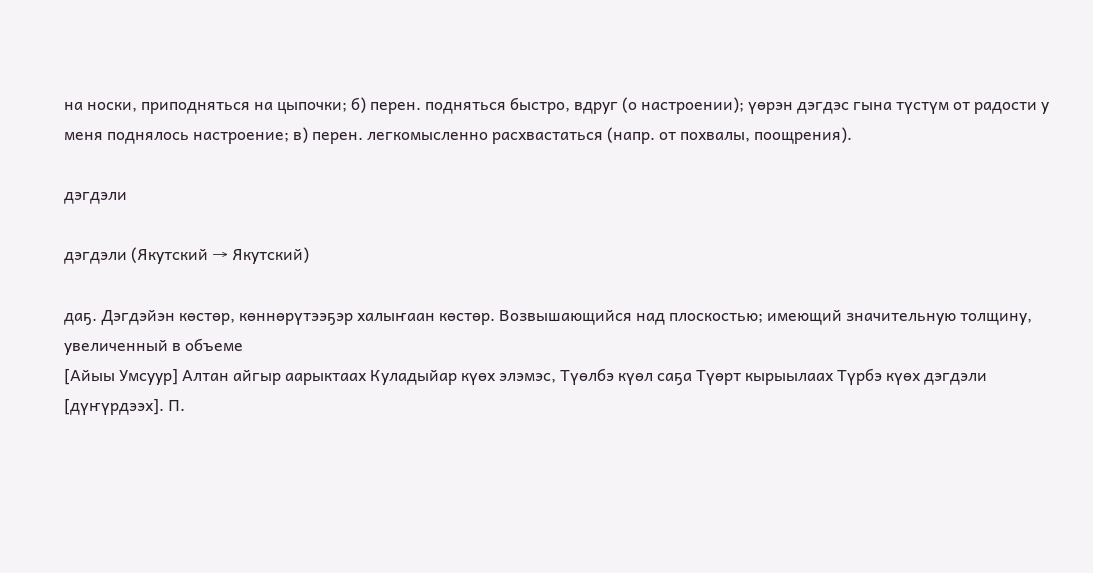на носки, приподняться на цыпочки; б) перен. подняться быстро, вдруг (о настроении); үөрэн дэгдэс гына түстүм от радости у меня поднялось настроение; в) перен. легкомысленно расхвастаться (напр. от похвалы, поощрения).

дэгдэли

дэгдэли (Якутский → Якутский)

даҕ. Дэгдэйэн көстөр, көннөрүтээҕэр халыҥаан көстөр. Возвышающийся над плоскостью; имеющий значительную толщину, увеличенный в объеме
[Айыы Умсуур] Алтан айгыр аарыктаах Куладыйар күөх элэмэс, Түөлбэ күөл саҕа Түөрт кырыылаах Түрбэ күөх дэгдэли [дүҥүрдээх]. П.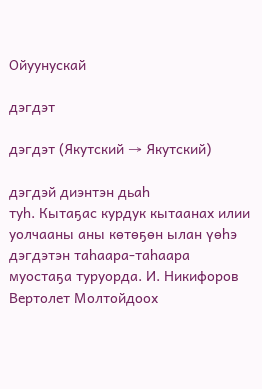Ойуунускай

дэгдэт

дэгдэт (Якутский → Якутский)

дэгдэй диэнтэн дьаһ
туһ. Кытаҕас курдук кытаанах илии уолчааны аны көтөҕөн ылан үөһэ дэгдэтэн таһаара-таһаара муостаҕа туруорда. И. Никифоров
Вертолет Молтойдоох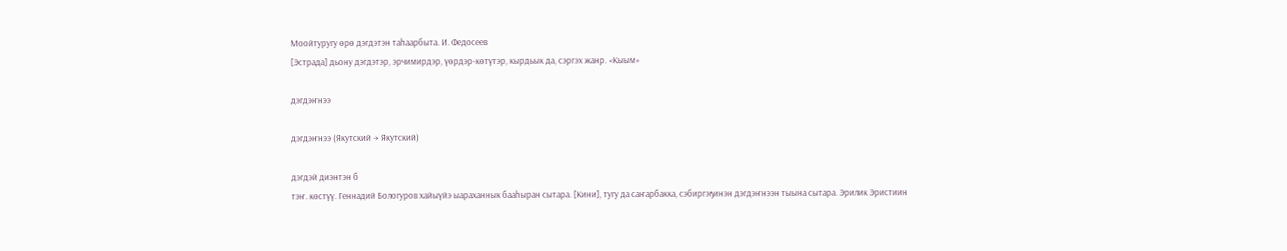Моойтуругу өрө дэгдэтэн таһаарбыта. И. Федосеев
[Эстрада] дьону дэгдэтэр, эрчимирдэр, үөрдэр-көтүтэр, кырдьык да, сэргэх жанр. «Кыым»

дэгдэҥнээ

дэгдэҥнээ (Якутский → Якутский)

дэгдэй диэнтэн б
тэҥ. көстүү. Геннадий Бологуров хайыүйэ ыараханнык бааһыран сытара. [Кини], тугу да саҥарбакка, сэбиргэҕинэн дэгдэҥнээн тыына сытара. Эрилик Эристиин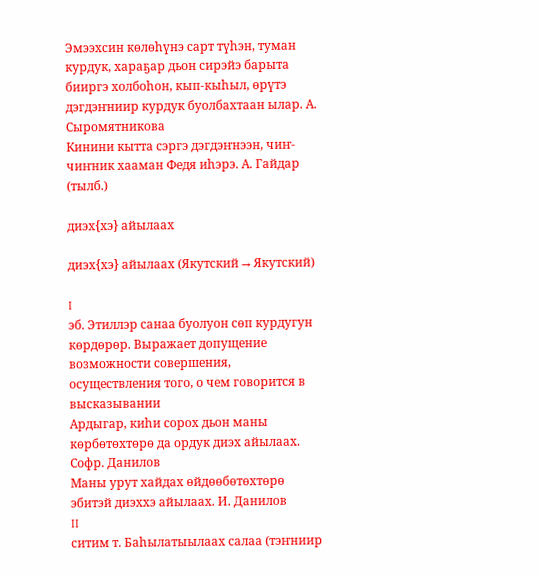Эмээхсин көлөһүнэ сарт түһэн, туман курдук, хараҕар дьон сирэйэ барыта бииргэ холбоһон, кып-кыһыл, өрүтэ дэгдэҥниир курдук буолбахтаан ылар. А. Сыромятникова
Кинини кытта сэргэ дэгдэҥнээн, чиҥ-чиҥник хааман Федя иһэрэ. А. Гайдар (тылб.)

диэх{хэ} айылаах

диэх{хэ} айылаах (Якутский → Якутский)

I
эб. Этиллэр санаа буолуон сөп курдугун көрдөрөр. Выражает допущение возможности совершения, осуществления того, о чем говорится в высказывании
Ардыгар, киһи сорох дьон маны көрбөтөхтөрө да ордук диэх айылаах. Софр. Данилов
Маны урут хайдах өйдөөбөтөхтөрө эбитэй диэххэ айылаах. И. Данилов
II
ситим т. Баһылатыылаах салаа (тэҥниир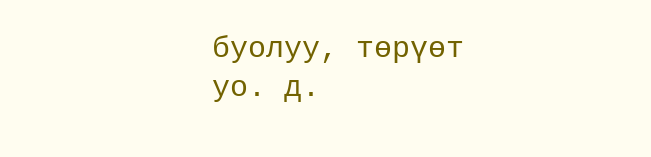буолуу, төрүөт уо. д.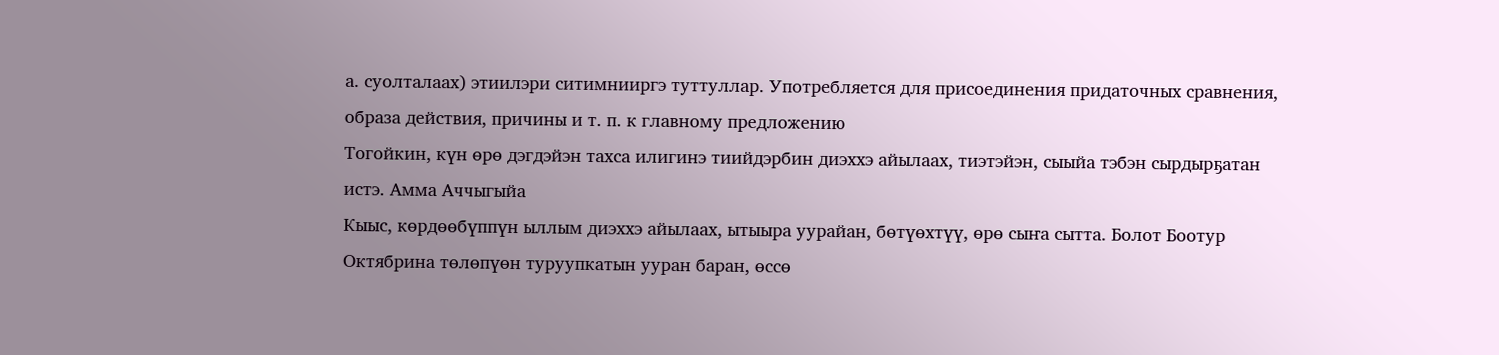а. суолталаах) этиилэри ситимнииргэ туттуллар. Употребляется для присоединения придаточных сравнения, образа действия, причины и т. п. к главному предложению
Тогойкин, күн өрө дэгдэйэн тахса илигинэ тиийдэрбин диэххэ айылаах, тиэтэйэн, сыыйа тэбэн сырдырҕатан истэ. Амма Аччыгыйа
Кыыс, көрдөөбүппүн ыллым диэххэ айылаах, ытыыра уурайан, бөтүөхтүү, өрө сыҥа сытта. Болот Боотур
Октябрина төлөпүөн туруупкатын ууран баран, өссө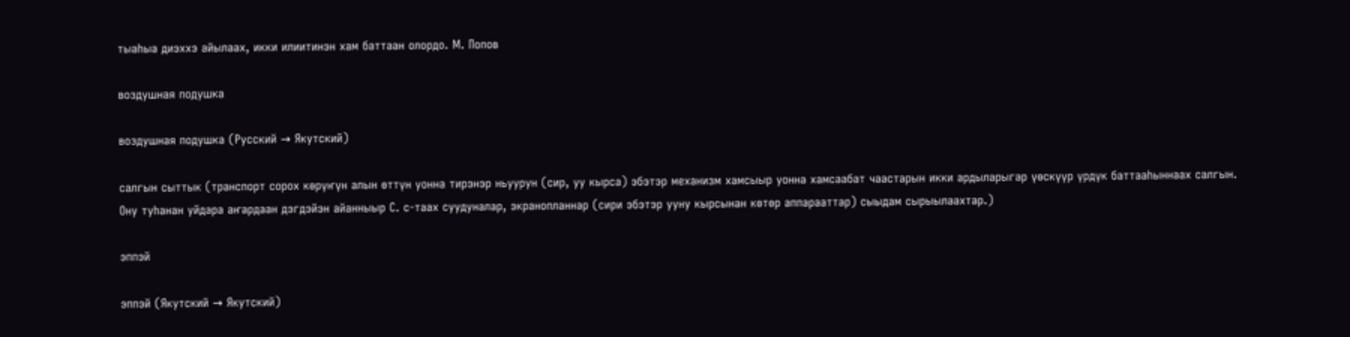тыаһыа диэххэ айылаах, икки илиитинэн хам баттаан олордо. М. Попов

воздушная подушка

воздушная подушка (Русский → Якутский)

салгын сыттык (транспорт сорох көрүҥүн алын өттүн уонна тирэнэр ньуурун (сир, уу кырса) эбэтэр механизм хамсыыр уонна хамсаабат чаастарын икки ардыларыгар үөскүүр үрдүк баттааһыннаах салгын. Ону туhaнан уйдара аҥардаан дэгдэйэн айанныыр С. с-таах суудуналар, экранопланнар (сири эбэтэр ууну кырсынан көтөр аппарааттар) сыыдам сырыылаахтар.)

эппэй

эппэй (Якутский → Якутский)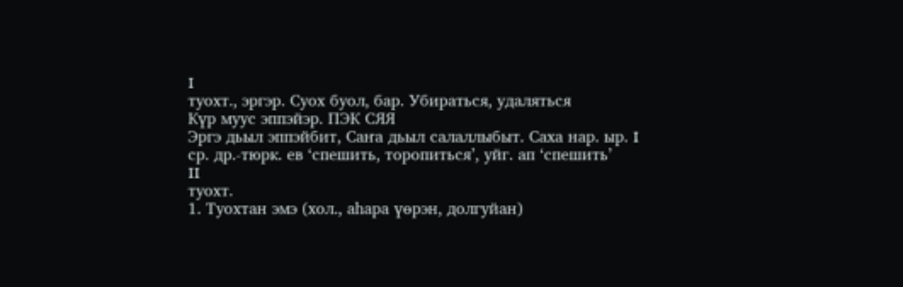I
туохт., эргэр. Суох буол, бар. Убираться, удаляться
Күр муус эппэйэр. ПЭК СЯЯ
Эргэ дьыл эппэйбит, Саҥа дьыл салаллыбыт. Саха нар. ыр. I
ср. др.-тюрк. ев ‘спешить, торопиться’, уйг. ап ‘спешить’
II
туохт.
1. Туохтан эмэ (хол., аһара үөрэн, долгуйан)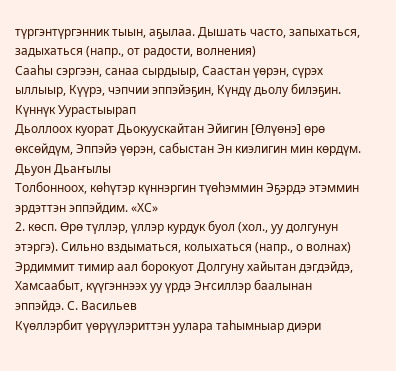түргэнтүргэнник тыын, аҕылаа. Дышать часто, запыхаться, задыхаться (напр., от радости, волнения)
Сааһы сэргээн, санаа сырдыыр, Саастан үөрэн, сүрэх ыллыыр, Күүрэ, чэпчии эппэйэҕин, Күндү дьолу билэҕин. Күннүк Уурастыырап
Дьоллоох куорат Дьокуускайтан Эйигин [Өлүөнэ] өрө өксөйдүм, Эппэйэ үөрэн, сабыстан Эн киэлигин мин көрдүм. Дьуон Дьаҥылы
Толбонноох, көһүтэр күннэргин түөһэммин Эҕэрдэ этэммин эрдэттэн эппэйдим. «ХС»
2. көсп. Өрө түллэр, үллэр курдук буол (хол., уу долгунун этэргэ). Сильно вздыматься, колыхаться (напр., о волнах)
Эрдиммит тимир аал борокуот Долгуну хайытан дэгдэйдэ, Хамсаабыт, күүгэннээх уу үрдэ Эҥсиллэр баалынан эппэйдэ. С. Васильев
Күөллэрбит үөрүүлэриттэн уулара таһымныар диэри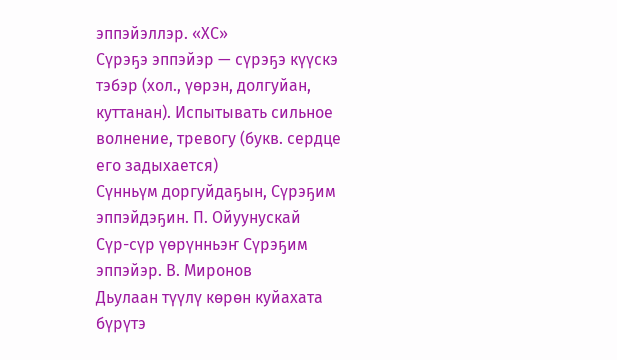эппэйэллэр. «ХС»
Сүрэҕэ эппэйэр — сүрэҕэ күүскэ тэбэр (хол., үөрэн, долгуйан, куттанан). Испытывать сильное волнение, тревогу (букв. сердце его задыхается)
Сүнньүм доргуйдаҕын, Сүрэҕим эппэйдэҕин. П. Ойуунускай
Сүр-сүр үөрүнньэҥ Сүрэҕим эппэйэр. В. Миронов
Дьулаан түүлү көрөн куйахата бүрүтэ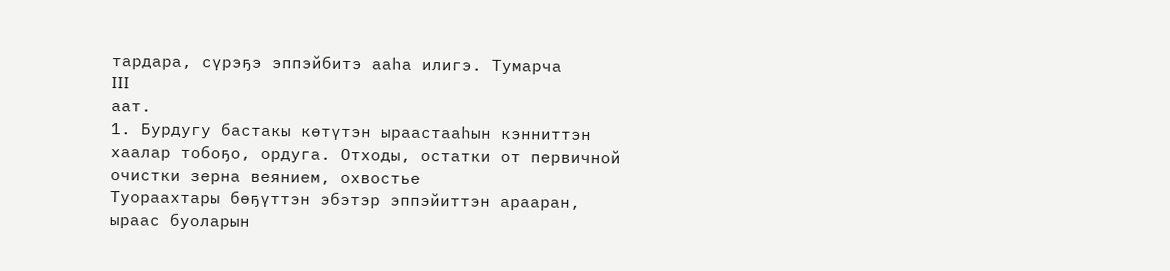тардара, сүрэҕэ эппэйбитэ ааһа илигэ. Тумарча
III
аат.
1. Бурдугу бастакы көтүтэн ыраастааһын кэнниттэн хаалар тобоҕо, ордуга. Отходы, остатки от первичной очистки зерна веянием, охвостье
Туораахтары бөҕүттэн эбэтэр эппэйиттэн арааран, ыраас буоларын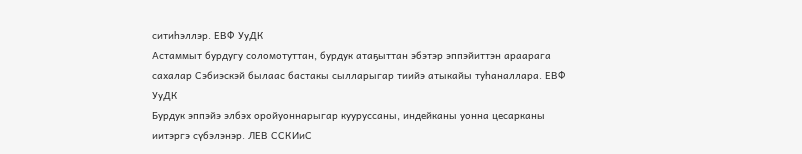ситиһэллэр. ЕВФ УуДК
Астаммыт бурдугу соломотуттан, бурдук атаҕыттан эбэтэр эппэйиттэн араарага сахалар Сэбиэскэй былаас бастакы сылларыгар тиийэ атыкайы туһаналлара. ЕВФ УуДК
Бурдук эппэйэ элбэх оройуоннарыгар кууруссаны, индейканы уонна цесарканы иитэргэ сүбэлэнэр. ЛЕВ ССКИиС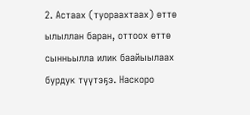2. Астаах (туораахтаах) өттө ылыллан баран, оттоох өттө сынньылла илик баайыылаах бурдук түүтэҕэ. Наскоро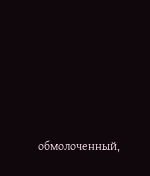обмолоченный,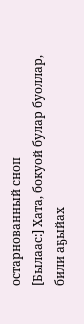остарнованный сноп
[Былаас:] Хата, бокуой булар буоллар, били аҕыйах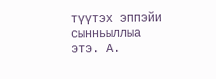түүтэх эппэйи сынньыллыа этэ. А.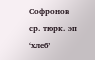Софронов
ср. тюрк. эп ‘хлеб’